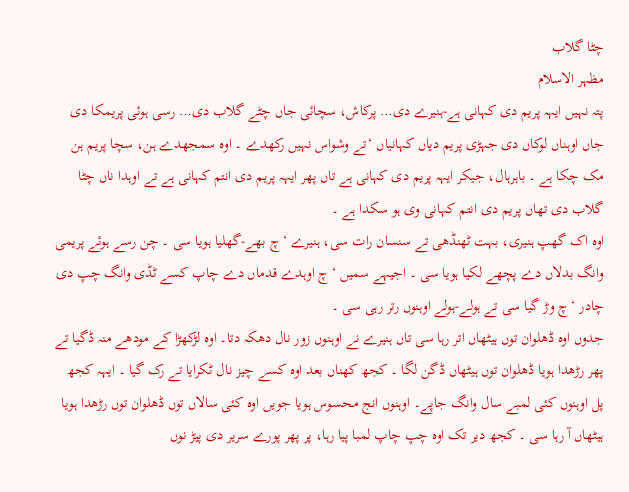چٹا گلاب
مظہر الاسلام
پتہ نہیں ایہہ پریم دی کہانی ہے-ہنیرے دی… پرکاش، سچائی جاں چٹے گلاب دی… رسی ہوئی پریمکا دی جاں اوہناں لوکاں دی جہڑی پریم دیاں کہانیاں ‘تے وشواس نہیں رکھدے ۔ اوہ سمجھدے ہن، سچا پریم ہن مک چکا ہے ۔ باہرہال، جیکر ایہہ پریم دی کہانی ہے تاں پھر ایہہ پریم دی انتم کہانی ہے تے اوہدا ناں چٹا گلاب دی تھاں پریم دی انتم کہانی وی ہو سکدا ہے ۔
اوہ اک گھپ ہنیری، بہت ٹھنڈھی تے سنسان رات سی، ہنیرے ‘چ بھے-گھلیا ہویا سی ۔ چن رسے ہوئے پریمی وانگ بدلاں دے پچھے لکیا ہویا سی ۔ اجیہے سمیں ‘چ اوہدے قدماں دے چاپ کسے ٹڈی وانگ چپ دی چادر ‘چ وڑ گیا سی تے ہولے-ہولے اوہنوں رتر رہی سی ۔
جدوں اوہ ڈھلوان توں ہیٹھاں اتر رہا سی تاں ہنیرے نے اوہنوں زور نال دھکہ دتا۔ اوہ لڑکھڑا کے مودھے منہ ڈگیا تے پھر رڑھدا ہویا ڈھلوان توں ہیٹھاں ڈگن لگا ۔ کجھ کھناں بعد اوہ کسے چیز نال ٹکرایا تے رک گیا ۔ ایہہ کجھ پل اوہنوں کئی لمبے سال وانگ جاپے۔ اوہنوں انج محسوس ہویا جویں اوہ کئی سالاں توں ڈھلوان توں رڑھدا ہویا ہیٹھاں آ رہا سی ۔ کجھ دیر تک اوہ چپ چاپ لمبا پیا رہا، پر پھر پورے سریر دی پیڑ نوں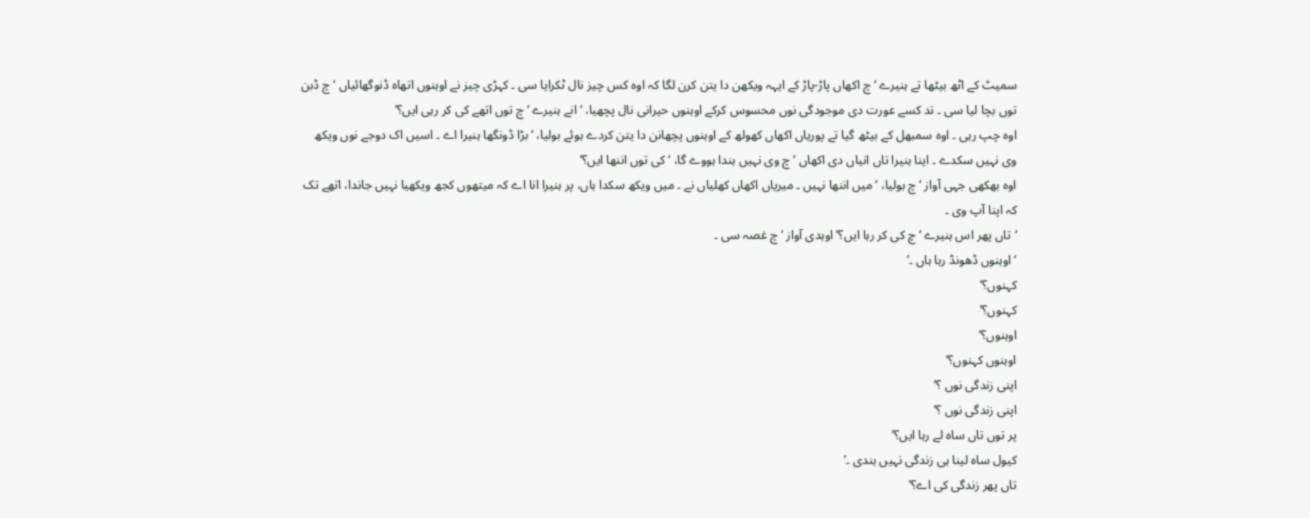سمیٹ کے اٹھ بیٹھا تے ہنیرے ‘چ اکھاں پاڑ-پاڑ کے ایہہ ویکھن دا یتن کرن لگا کہ اوہ کس چیز نال ٹکرایا سی ۔ کہڑی چیز نے اوہنوں اتھاہ ڈنوگھائیاں ‘چ ڈبن توں بچا لیا سی ۔ تد کسے عورت دی موجودگی نوں محسوس کرکے اوہنوں حیرانی نال پچھیا، ‘انے ہنیرے ‘چ توں اتھے کی کر رہی ایں؟’
اوہ چپ رہی ۔ اوہ سمبھل کے بیٹھ گیا تے پوریاں اکھاں کھولھ کے اوہنوں پچھانن دا یتن کردے ہوئے بولیا، ‘بڑا ڈونگھا ہنیرا اے ۔ اسیں اک دوجے نوں ویکھ وی نہیں سکدے ۔ اینا ہنیرا تاں انیاں دی اکھاں ‘چ وی نہیں ہندا ہووے گا، ‘کی توں اننھا ایں؟’
اوہ بھکھی جہی آواز ‘چ بولیا، ‘میں اننھا نہیں ۔ میریاں اکھاں کھلیاں نے ۔ میں ویکھ سکدا ہاں، پر ہنیرا انا اے کہ میتھوں کجھ ویکھیا نہیں جاندا، اتھے تک کہ اپنا آپ وی ۔
‘تاں پھر اس ہنیرے ‘چ کی کر رہا ایں؟’ اوہدی آواز ‘چ غصہ سی ۔
‘اوہنوں ڈھونڈ رہا ہاں ۔’
کہنوں؟’
کہنوں؟’
اوہنوں؟’
اوہنوں کہنوں؟’
اپنی زندگی نوں ؟’
اپنی زندگی نوں ؟’
پر توں تاں ساہ لے رہا ایں؟’
کیول ساہ لینا ہی زندگی نہیں ہندی ۔’
تاں پھر زندگی کی اے؟’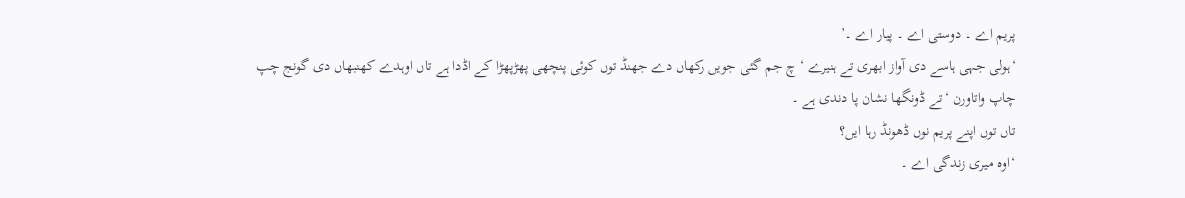پریم اے ۔ دوستی اے ۔ پیار اے ۔’
‘ہولی جہی ہاسے دی آواز ابھری تے ہنیرے ‘چ جم گئی جویں رکھاں دے جھنڈ توں کوئی پنچھی پھڑپھڑا کے اڈدا ہے تاں اوہدے کھنبھاں دی گونج چپ چاپ واتاورن ‘تے ڈونگھا نشان پا دندی ہے ۔
تاں توں اپنے پریم نوں ڈھونڈ رہا ایں؟
‘اوہ میری زندگی اے ۔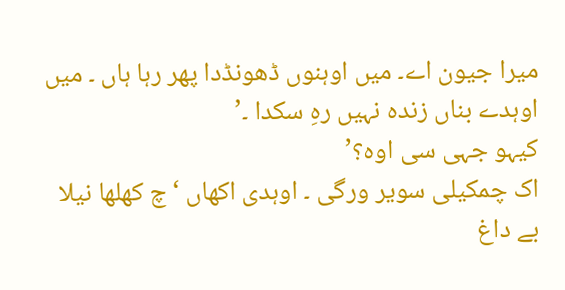میرا جیون اے۔ میں اوہنوں ڈھونڈدا پھر رہا ہاں ۔ میں اوہدے بناں زندہ نہیں رہِ سکدا ۔’
کیہو جہی سی اوہ؟’
اک چمکیلی سویر ورگی ۔ اوہدی اکھاں ‘چ کھلھا نیلا بے داغ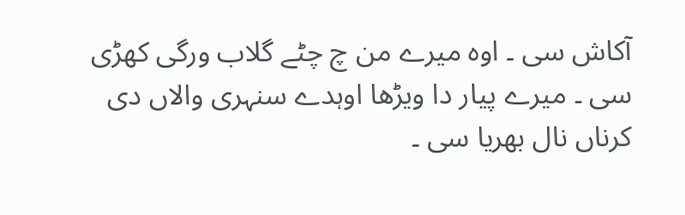آکاش سی ۔ اوہ میرے من چ چٹے گلاب ورگی کھڑی سی ۔ میرے پیار دا ویڑھا اوہدے سنہری والاں دی کرناں نال بھریا سی ۔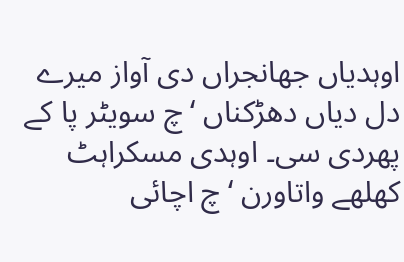اوہدیاں جھانجراں دی آواز میرے دل دیاں دھڑکناں ‘چ سویٹر پا کے پھردی سی۔ اوہدی مسکراہٹ کھلھے واتاورن ‘چ اچائی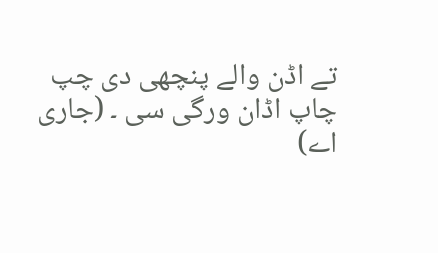تے اڈن والے پنچھی دی چپ چاپ اڈان ورگی سی ۔ (جاری اے)